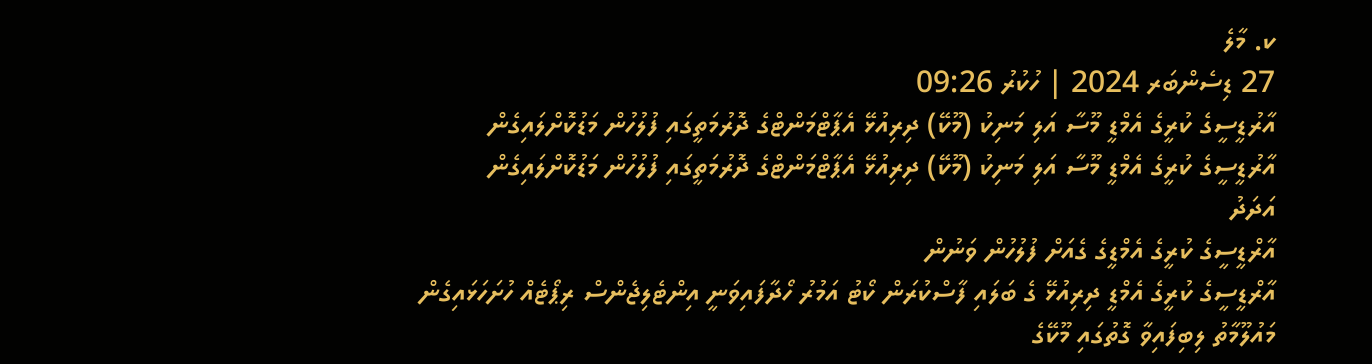ކ. މާލެ
27 ޑިސެންބަރ 2024 | ހުކުރު 09:26
އާރުޑީސީގެ ކުރީގެ އެމްޑީ މޫސާ އަލި މަނިކު (މޫކޭ) ދިރިއުޅޭ އެޕާޓްމަންޓްގެ ދޮރުމަތީގައި ފުލުހުން މަޑުކޮށްލައިގެން
އާރުޑީސީގެ ކުރީގެ އެމްޑީ މޫސާ އަލި މަނިކު (މޫކޭ) ދިރިއުޅޭ އެޕާޓްމަންޓްގެ ދޮރުމަތީގައި ފުލުހުން މަޑުކޮށްލައިގެން
އަދަދު
އާރްޑީސީގެ ކުރީގެ އެމްޑީގެ ގެއަށް ފުލުހުން ވަނުން
އާރްޑީސީގެ ކުރީގެ އެމްޑީ ދިރިއުޅޭ ގެ ބަލައި ފާސްކުރަން ކޯޓު އަމުރު ހޯދާފައިވަނީ އިންޓެލިޖެންސް ރިޕޯޓެއް ހުށަހަޅައިގެން
މައުލޫމާތު ލިބިފައިވާ ގޮތުގައި މޫކޭގެ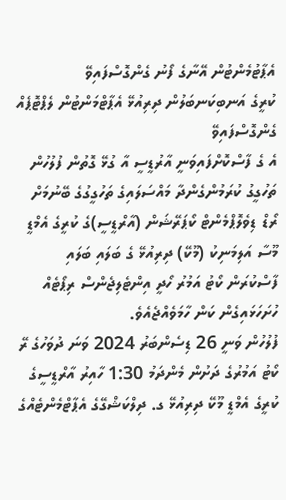އެޕާޓުމެންޓުން އޭނާގެ ފޯނު ގެންގޮސްފައިވޭ
ކުރީގެ އަނބިކަނބަލުން ދިރިއުޅޭ އެޕާޓްމަންޓުން ލެޕްޓޮޕެއް ގެންގޮސްފައިވޭ
އެ ގެ ފާސްކޮށްފައިވަނީ އާރުޑީސީ އާ ގުޅޭ ގޮތުން ފުލުހުން ތަހުގީގު ކުރަމުންގެންދާ މައްސަލައިގެ ތަހުގީގުގެ ބޭނުމަށް
ރޯޑް ޑިވެލޮޕްމެންޓް ކޯޕަރޭޝަން (އާރްޑީސީ)ގެ ކުރީގެ އެމްޑީ މޫސާ އަލިމަނިކު (މޫކޭ) ދިރިއުޅޭ ގެ ބަލައި ބަލައި ފާސްކުރަން ކޯޓު އަމުރު ހޯދީ އިންޓެލިޖެންސް ރިޕޯޓެއް ހުށަހަޅައިގެން ކަން ހާމަވެއްޖެއެވެ.
ފުލުހުން ވަނީ 26 ޑިސެންބަރު 2024 ވަނަ ދުވަހުގެ ރޭ ކޯޓު އަމުރުގެ ދަށުން މެންދަމު 1:30 ހާއިރު އާރްޑީސީގެ ކުރީގެ އެމްޑީ މޫކޭ ދިރިއުޅޭ ގ. ދިލްކަޝްގޭގެ އެޕާޓްމެންޓެއްގެ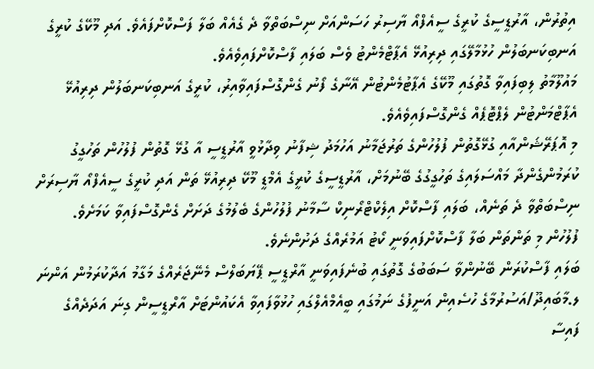އިތުރުން، އާރުޑީސީގެ ކުރީގެ ސީއެފްއޯ ޔާސިރު ހަސަންއަށް ނިސްބަތްވާ ދެ ގެއެއް ބަލާ ފަސްކޮށްފައެވެ. އަދި މޫކޭގެ ކުރީގެ އަނބިކަނބަލުން ހުޅުމާލޭގައި ދިރިއުޅޭ އެޕާޓްމެންޓު ވެސް ބަލައި ފާސްކޮށްފައިވެއެވެ.
މައުލޫމާތު ލިބިފައިވާ ގޮތުގައި މޫކޭގެ އެޕާޓުމެންޓުން އޭނާގެ ފޯނު ގެންގޮސްފައިވާއިރު، ކުރީގެ އަނބިކަނބަލުން ދިރިއުޅޭ އެޕާޓްމަންޓުން ލެޕްޓޮޕެއް ގެންގޮސްފައިވެއެވެ.
މި އޮޕަރޭޝަންއާއި ގުޅޭގޮތުން ފުލުހުންގެ ތަރުޖަމާނު އަހުމަދު ޝިފާނު ވިދާޅުވީ އާރުޑީސީ އާ ގުޅޭ ގޮތުން ފުލުހުން ތަހުގީގު ކުރަމުންގެންދާ މައްސަލައިގެ ތަހުގީގުގެ ބޭނުމަށް، އާރުޑީސީގެ ކުރީގެ އެމްޑީ މޫކޭ ދިރިއުޅޭ ތަން އަދި ކުރީގެ ސީއެފްއޯ ޔާސިރަށް ނިސްބަތްވާ ދެ ތަނެއް، ބަލައި ފާސްކޮށް އިލެކްޓްރޯނިކް ސާމާނު ފުލުހުންގެ ބެލުމުގެ ދަށަށް ގެންގޮސްފައިވާ ކަމަށެވެ.
ފުލުހުން މި ތަންތަން ބަލާ ފާސްކޮށްފައިވަނީ ކޯޓު އަމުރެއްގެ ދަށުންނެވެ.
ބަލައި ފާސްކުރަން ބޭނުންވާ ސަބަބުގެ ގޮތުގައި ބުނެފައިވަނީ އާރްޑީސީ ޕޭޔަބަލްސް މެނޭޖަރެއްގެ މަގާމު އަދާކުރަމުން އަންނަ ލ.މާބައިދޫ/އަސުރުމާގެ ހުސެއިން އަނީފުގެ ނަމުގައި ބީއެމްއެލްގައި ހުޅުވާފައިވާ އެކައުންޓަށް އާރްޑީސީން ގިނަ އަދަދެއްގެ ފައިސާ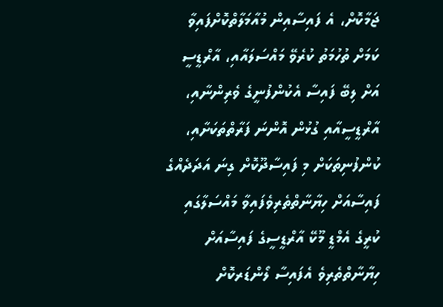ޖަމާކޮށް، އެ ފައިސާއިން މުއާމަލާތްކޮށްފައިވާ ކަމަށް ތުހުމަތު ކުރެވޭ މައްސަލައާއި، އާރްޑީސީ އަށް ލިބޭ ފައިސާ އެކުންފުނީގެ ވެރިންނާއި، އާރްޑީސީއާއި ގުޅުން އޮންނަ ފަރާތްތަކަށާއި، ކުންފުނިތަކަށް މި ފައިސާދޫކޮށް ގިނަ އަދަދެއްގެ ފައިސާއަށް ހިޔާނާތްތެރިވެފައިވާ މައްސަލާގައި ކުރީގެ އެމްޑީ މޫކޭ އާރްޑީސީގެ ފައިސާއަށް ހިޔާނާތްތެރިވެ އެފައިސާ ލޯންޑަރކޮށް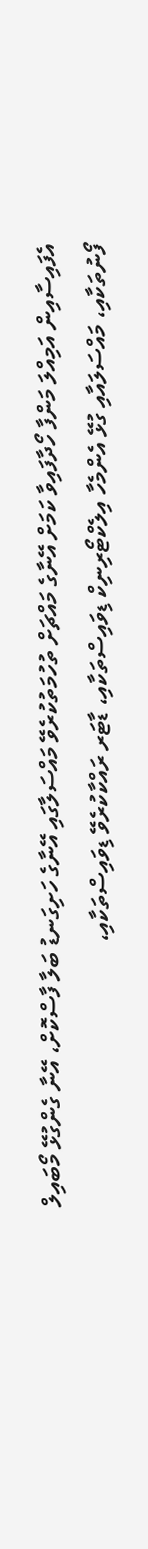އެފައިސާއިން އަމިއްލަ މަންފާ ހޯދާފައިވާ ކަމަށް އޭނާގެ މައްޗަށް ތުހުމަތުކުރެވޭ މައްސަލާގައި އޭނާގެ ހަށިގަނޑު ބަލާ ފާސްކޮށް، އޭނާ ގެންގުޅޭ މޯބައިލް ފޯނުތަކާއި، މައްސަލައާއި ގުޅޭ އެންމެހާ އިލެކްޓޯރިނިކް ޑިވައިސްތަކާއި، ޑާޓަރ ރައްކާކުރެވޭ ޑިވައިސްތަކާއި،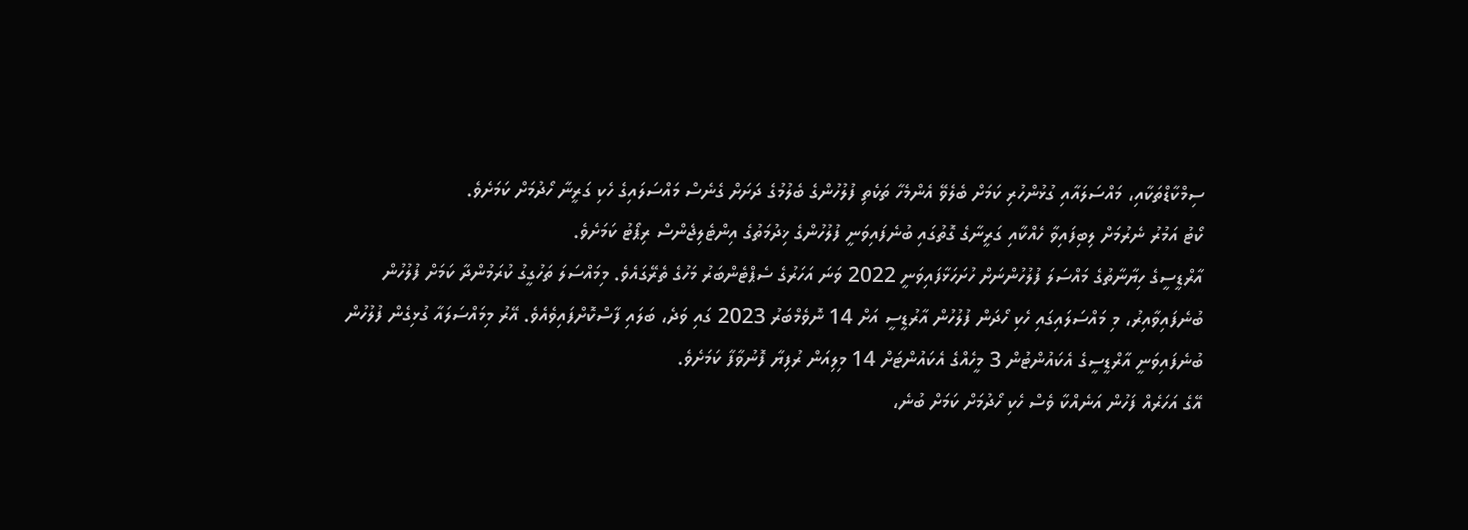ސިމްކާޑްތަކާއި، މައްސަލައާއި ގުޅުންހުރި ކަމަށް ބެލެވޭ އެންމެހާ ތަކެތި ފުލުހުންގެ ބެލުމުގެ ދަށަށް ގެނެސް މައްސަލައިގެ ހެކި ގަރީނާ ހޯދުމަށް ކަމަށެވެ.
ކޯޓު އަމުރު ނެރުމަށް ލިބިފައިވާ ހެއްކާއި ގަރީނާގެ ގޮތުގައި ބުނެފައިވަނީ ފުލުހުންގެ ޚިދުމަތުގެ އިންޓެލިޖެންސް ރިޕޯޓު ކަމަށެވެ.
އާރްޑީސީގެ ހިޔާނާތުގެ މައްސަލަ ފުލުހުންނަށް ހުށަހަޅާފައިވަނީ 2022 ވަނަ އަހަރުގެ ސެޕްޓެންބަރު މަހުގެ ތެރޭގައެވެ. މިމައްސަލަ ތަހުގީގު ކުރަމުންދާ ކަމަށް ފުލުހުން ބުނެފައިވާއިރު، މި މައްސަލައިގައި ހެކި ހޯދަން ފުލުހުން އާރުޑީސީ އަށް 14 ނޮވެމްބަރު 2023 ގައި ވަދެ، ބަލައި ފާސްކޮށްފައިވެއެވެ. އޭރު މިމައްސަލައާ ގުޅިގެން ފުލުހުން ބުނެފައިވަނީ އާރްޑީސީގެ އެކައުންޓުން 3 މީހެއްގެ އެކައުންޓަށް 14 މިލިއަން ރުފިޔާ ފޮނުވާފާ ކަމަށެވެ.
އޭގެ އަހަރެއް ފަހުން އަނެއްކާ ވެސް ހެކި ހޯދުމަށް ކަމަށް ބުނެ،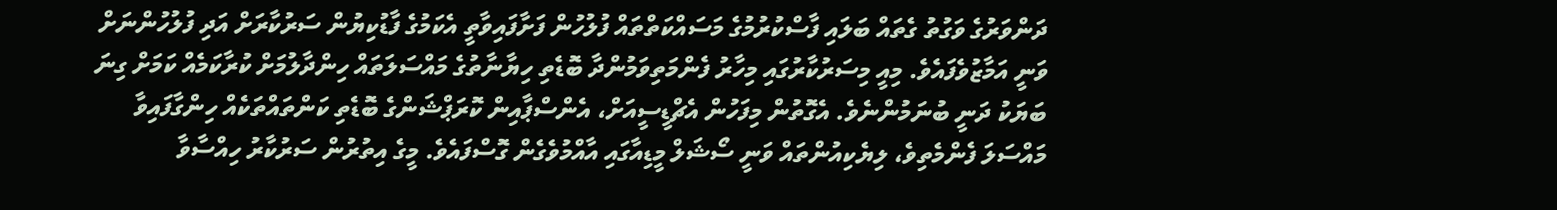ދަންވަރުގެ ވަގުތު ގެތައް ބަލައި ފާސްކުރުމުގެ މަސައްކަތްތައް ފުލުހުން ފަށާފައިވާތީ އެކަމުގެ ފާޑުކިޔުން ސަރުކާރަށް އަދި ފުލުހުންނަށް ވަނީ އަމާޒުވެފައެވެ. މިއީ މިސަރުކާރުގައި މިހާރު ފެންމަތިވަމުންދާ ބޮޑެތި ހިޔާނާތުގެ މައްސަލަތައް ހިންދާލުމަށް ކުރާކަމެއް ކަމަށް ގިނަ ބަޔަކު ދަނީ ބުނަމުންނެވެ. އެގޮތުން މިފަހުން އެޗްޑީސީއަށް، އެންސްޕާއިން ކޮރަޕްޝަންގެ ބޮޑެތި ކަންތައްތަކެއް ހިންގާފައިވާ މައްސަލަ ފެންމެތިވެ، ލިޔެކިއުންތައް ވަނީ ސޯޝަލް މީޑިއާގައި އާއްމުވެގެން ގޮސްފައެވެ. މީގެ އިތުރުން ސަރުކާރު ހިއްސާވާ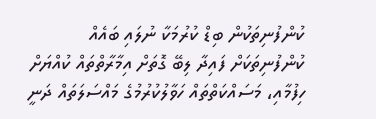ކުންފުނިތަކުން ބިޑް ކުރުމަކާ ނުލައި ބައެއް ކުންފުނިތަކަށް ފައިދާ ލިބޭ ގޮތަށް އިމާރާތްތައް ކުއްޔަށް ހިފުމާއި، މަސައްކަތްތައް ހަވާލުކުރުމުގެ މައްސަލަތައް ދަނީ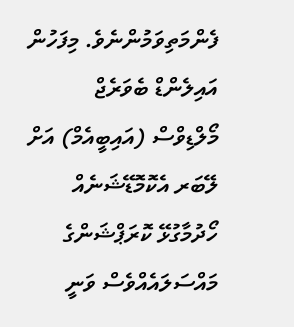ފެންމަތިވަމުންނެވެ. މިފަހުން އައިލެންޑް ބެވަރެޖް މޯލްޑިވްސް (އައިބީއެމް) އަށް ލޭބަރ އެކޮމޮޑޭޝަނެއް ހޯދުމާގުޅޭ ކޮރަޕްޝަންގެ މައްސަލައެއްވެސް ވަނީ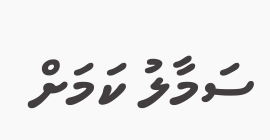ސަމާލު ކަމަށް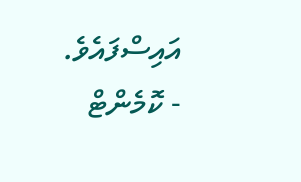އައިސްފައެވެ.
- ކޮމެންޓް